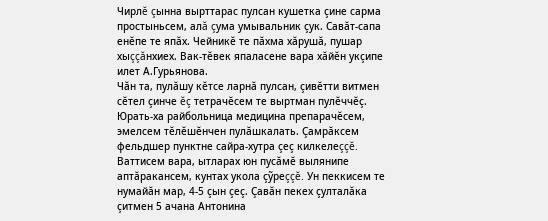Чирлĕ çынна вырттарас пулсан кушетка çине сарма простыньсем, алă çума умывальник çук. Савăт-сапа енĕпе те япăх. Чейникĕ те пăхма хăрушă, пушар хыççăнхиех. Вак-тĕвек япаласене вара хăйĕн укçипе илет А.Гурьянова.
Чăн та, пулăшу кĕтсе ларнă пулсан, çивĕтти витмен сĕтел çинче ĕç тетрачĕсем те выртман пулĕччĕç. Юрать-ха райбольница медицина препарачĕсем, эмелсем тĕлĕшĕнчен пулăшкалать. Çамрăксем фельдшер пунктне сайра-хутра çеç килкелеççĕ. Ваттисем вара, ытларах юн пусăмĕ вылянипе аптăракансем, кунтах укола çỹреççĕ. Ун пеккисем те нумайăн мар, 4-5 çын çеç. Çавăн пекех çулталăка çитмен 5 ачана Антонина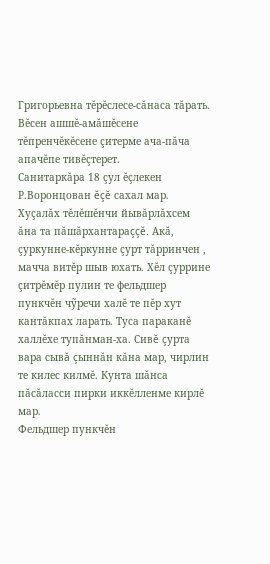Григорьевна тĕрĕслесе-сăнаса тăрать. Вĕсен ашшĕ-амăшĕсене тĕпренчĕкĕсене çитерме ача-пăча апачĕпе тивĕçтерет.
Санитаркăра 18 çул ĕçлекен Р.Воронцован ĕçĕ сахал мар. Хуçалăх тĕлĕшĕнчи йывăрлăхсем ăна та пăшăрхантараççĕ. Акă, çуркунне-кĕркунне çурт тăрринчен , мачча витĕр шыв юхать. Хĕл çуррине çитрĕмĕр пулин те фельдшер пункчĕн чỹречи халĕ те пĕр хут кантăкпах ларать. Туса параканĕ халлĕхе тупăнман-ха. Сивĕ çурта вара сывă çыннăн кăна мар, чирлин те килес килмĕ. Кунта шăнса пăсăласси пирки иккĕлленме кирлĕ мар.
Фельдшер пункчĕн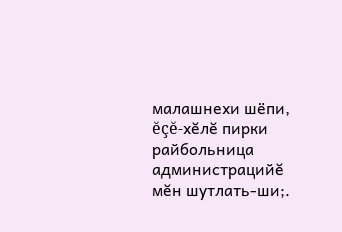малашнехи шёпи, ĕçĕ-хĕлĕ пирки райбольница администрацийĕ мĕн шутлать-ши;.